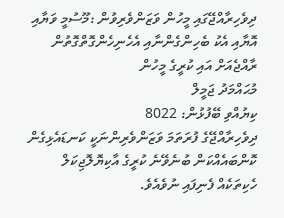ދިވެހިރާއްޖޭގައި މީހުން ވަޒަންވެރިވުން :މޫސުމީ ވަޔާއި އޮޔާއި އެކު ބެހިންގެންނާއި އެހެނިހެންގޮތްގޮތުން ރާއްޖެއަށް އައި ކުރީގެ މީހުން
މުޙައްމަދު ޖަމީލް
ކިޔުއްވި ބޭފުޅުން: 8022
ދިވެހިރާއްޖޭގެ ފުރަތަމަ ވަޒަންވެރިންނަކީ ކަނޑައެޅިގެން ކޮންބައެއްކަން ބުނެވޭނެ ކުރީގެ އާކިޔޮލޮޖިކަލް ހެކިތަކެއް ފެނިފައި ނުވެއެވެ.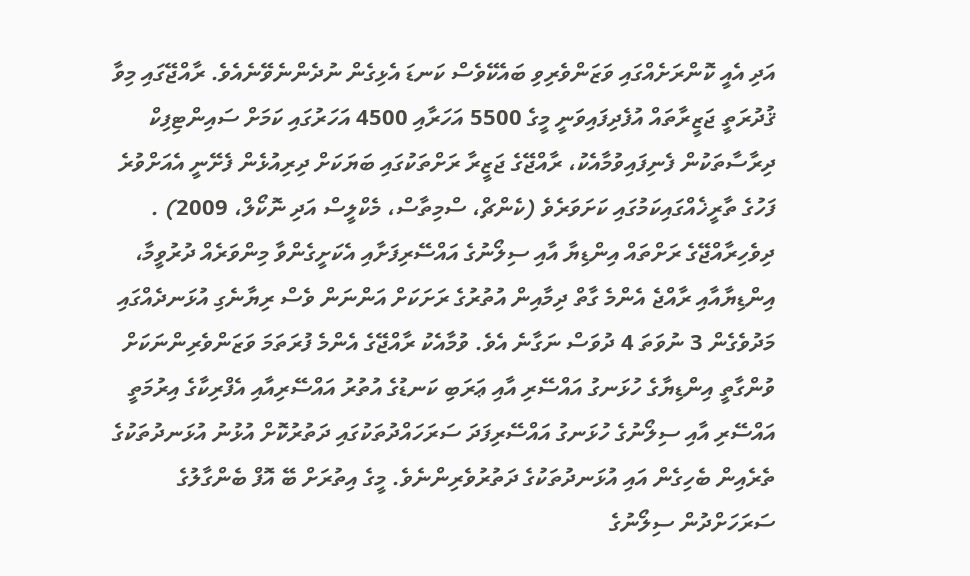އަދި އެއީ ކޮންރަށެއްގައި ވަޒަންވެރިވި ބައެކޭވެސް ކަނޑަ އެޅިގެން ނުދެންނެވޭނެއެވެ. ރާއްޖޭގައި މިވާ ޤުދުރަތީ ޖަޒީރާތައް އުފެދިފައިވަނީ މީގެ 5500 އަހަރާއި 4500 އަހަރުގައި ކަމަށް ސައިންޓިފިކް ދިރާސާތަކުން ފެނިފައިވުމާއެކު، ރާއްޖޭގެ ޖަޒީރާ ރަށްތަކުގައި ބަޔަކަށް ދިރިއުޅެން ފެށޭނީ އެއަށްވުރެ ފަހުގެ ތާރީޚެއްގައިކަމުގައި ކަށަވަރެވެ (ކެންޗް، ސްމިތާސް، މެކްލީސް އަދި ނޮކޯލް، 2009) . ދިވެހިރާއްޖޭގެ ރަށްތައް އިންޑިޔާ އާއި ސިލޯނުގެ އައްސޭރިފަށާއި އެކަށީގެންވާ މިންވަރެއް ދުރުވީމާ، އިންޑިޔާއާއި ރާއްޖެ އެންމެ ގާތް ދިމާއިން އުތުރުގެ ރަށަކަށް އަންނަން ވެސް ރިޔާނެގި އުޅަނދެއްގައި މަދުވެގެން 3 ނުވަތަ 4 ދުވަސް ނަގާނެ އެވެ. ވުމާއެކު ރާއްޖޭގެ އެންމެ ފުރަތަމަ ވަޒަންވެރިންނަކަށް ވުންގާތީ އިންޑިޔާގެ ހުޅަނގު އައްސޭރި އާއި ޢަރަބި ކަނޑުގެ އުތުރު އައްސޭރިއާއި އެފްރިކާގެ އިރުމަތީ އައްސޭރި އާއި ސިލޯނުގެ ހުޅަނގު އައްސޭރިފަދަ ސަރަހައްދުތަކުގައި ދަތުރުކޮށް އުޅުނު އުޅަނދުތަކުގެ ތެރެއިން ބެހިގެން އައި އުޅަނދުތަކުގެ ދަތުރުވެރިންނެވެ. މީގެ އިތުރަށް ބޭ އޮފް ބެންގާލުގެ ސަރަހަށްދުން ސިލޯނުގެ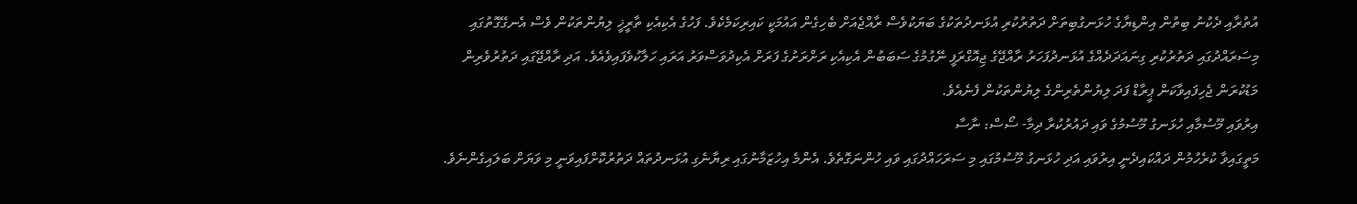އުތުރާއި ދެކުނު ބިތުން އިންޑިޔާގެ ހުޅަނގުބިތަށް ދަތުރުކުރި އުޅަނދުތަކުގެ ބަޔަކުވެސް ރާއްޖެއަށް ބެހިގެން އައުމަކީ ކައިރިކަމެކެވެ. ފަހުގެ އެކިއެކި ތާރީޚީ ލިޔުންތަކުން ވެސް އެނގޭގޮތުގައި މިސަރައްދުގައި ދަތުރުކުރި ގިނައަދަދެއްގެ އުޅަނދުފަހަރު ރާއްޖޭގެ ޖިއޮގްރަފީ ނޭގުމުގެ ސަބަބުން އެކިއެކި ރަށްރަށުގެ ފަރަށް އެކިދުވަސްވަރު އަރައި ހަލާކުވެފައިވެއެވެ. އަދި ރާއްޖޭގައި ދަތުރުވެރިން މަޑުކުރަން ޖެހިފައިވާކަން ޕީރާޑް ފަދަ ލިޔުންތެރިންގެ ލިޔުންތަކުން ފެނެއެވެ.
އިރުވައި މޫސުމާއި ހުޅަނގު މޫސުމުގެ ވައި ދައުރުކުރާ ދިމާ- ސޯސް: ނާސާ
މަތީގައިވާ ކުރެހުމުން ދައްކައިދެނީ އިރުވައި އަދި ހުޅަނގު މޫސުމުގައި މި ސަރަހައްދުގައި ވައި ހުންނަގޮތެވެ. އެންމެ އިހުޒަމާނުގައި ރިޔާނެގި އުޅަނދުތައް ދަތުރުކޮށްފައިވަނީ މި ވަޔަށް ބަލައިގެންނެވެ.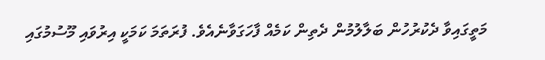މަތީގައިވާ ދެކުރުހުން ބަލާލުމުން ދެތިން ކަމެއް ފާހަގަވާނެއެވެ. ފުރަތަމަ ކަމަކީ އިރުވައި މޫސުމުގައި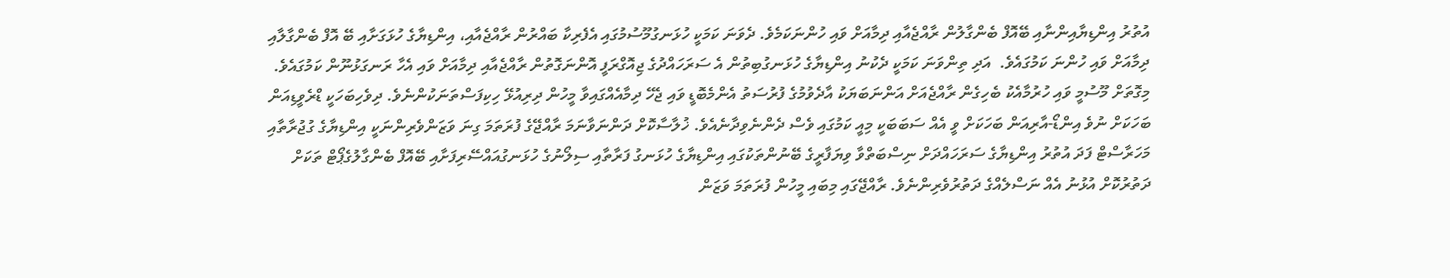އުތުރު އިންޑިޔާއިންނާއި ބޭއޮފް ބެންގާލުން ރާއްޖެއާއި ދިމާއަށް ވައި ހުންނަކަމެވެ. ދެވަނަ ކަމަކީ ހުޅަނގުމޫސުމުގައި އެފެރިކާ ބައްރުން ރާއްޖެއާއި، އިންޑިޔާގެ ހުޅަގަށާއި ބޭ އޮފް ބެންގާލާއި ދިމާއަށް ވައި ހުންނަ ކަމުގައެވެ.  އަދި ތިންވަނަ ކަމަކީ ދެކުނު އިންޑިޔާގެ ހުޅަނގުބިތުން އެ ސަރަހައްދުގެ ޖިއޮގްރަފީ އޮންނަގޮތުން ރާއްޖެއާއި ދިމާއަށް ވައި އެހާ ރަނގަޅުނޫން ކަމުގައެވެ. މިގޮތަށް މޫސުމީ ވައި ހުރުމާއެކު ބެހިގެން ރާއްޖެއަށް އަންނަބަޔަކު އާދެވުމުގެ ފުރުސަތު އެންމެބޮޑީ ވައި ޖެހޭ ދިމާއެއްގައިވާ މީހުން ދިރިއުޅޭ ހިކިފަސްތަނަކުންނެވެ. ދިވެހިބަހަކީ ޑްރެވީޑިއަން ބަހަކަށް ނުވެ އިންޑޯ-އާރިއަން ބަހަކަށް ވީ އެއް ސަބަބަކީ މިއީ ކަމުގައި ވެސް ދެންނެވިދާނެއެވެ. ޚުލާސާކޮށް ދަންނަވާނަމަ ރާއްޖޭގެ ފުރަތަމަ ގިނަ ވަޒަންވެރިންނަކީ އިންޑިޔާގެ ގުޖުރާތާއި މަހަރާސްޓް ފަދަ އުތުރު އިންޑިޔާގެ ސަރަހައްދަށް ނިސްބަތްވާ ވިޔަފާރީގެ ބޭނުންތަކުގައި އިންޑިޔާގެ ހުޅަނގު ފަރާތާއި ސިލޯނުގެ ހުޅަނގުއައްސޭރިފަށާއި ބޭއޮފް ބެންގާލުގެޕޯޓް ތަކަށް ދަތުރުކޮށް އުޅުނު އެއް ނަސްލެއްގެ ދަތުރުވެރިންނެވެ. ރާއްޖޭގައި މިބައި މީހުން ފުރަތަމަ ވަޒަން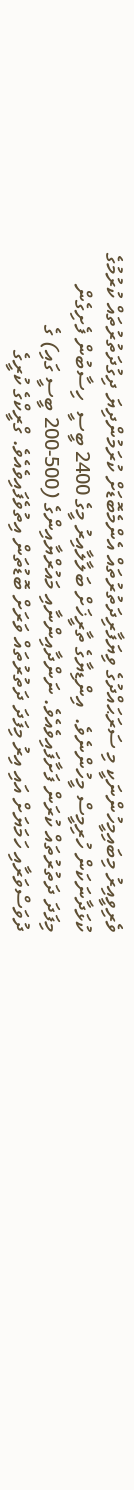ވެރިވީއިރު މިބައިމީހުންނަކީ މި ސަރަޙައްދުގެ ވިޔަފާރިދަތުރުތައް އެންމެބޮޑަށް ކުރަމުންދިޔަ ދިގުދަތުރުތައް ކުރުމުގެ ކުޅަދާނަކަން ހުރިމީސް މީހުންނެވެ.  އިންޑިޔާގެ ތާރީޚަށް ބަލާލާއިރު މީގެ 2400 ބީސީ  ހިސާބުން ފެށިގެން މިފަދަ ދަތުރުތައް ކުރަން ފަށާފައިވެއެވެ. ނަންދާއިންނާއި މައުރްޔާއިންގެ (500-200 ބީސީ ގައި) ގެ ދުވަސްވަރާއި ހަމަޔަށް އައި އިރު މިފަދަ ދަތުރުތައް ވަރަށް ބޮޑުތަން އިތުވެފައިވެއެވެ. ގްރީކްގެ ކުރީގެ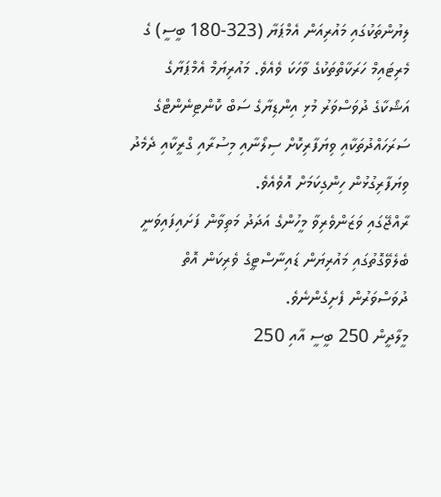ލިޔުންތަކުގައި މައުރިއަން އެމްޕަޔާ (323-180 ބީސީ) ގެ މެރިޓައިމް ހަރަކާތްތަކުގެ ވާހަކަ ވެއެވެ. މައުރިޔަމް އެމްޕަޔާގެ އަޝޯކާގެ ދުވަސްވަރު މުޅި އިންޑިޔާގެ ސަބް ކޮންޓިނެންޓްގެ ސަރަހައްދުތަކާއި ވިޔަފާރިކޮށް ސިލޯނާއި މިސުރާއި ގްރީކާއި ދެމެދު ވިޔަފާރިގުޅުން ހިންގިކަމަށް އޮވެއެވެ.
ރާއްޖޭގައި ވަޒަންވެރިވާ މީހުންގެ އަދަދު މަތިވާން ފަށައިފައިވަނީ ބެލެވޭގޮތުގައި މައުރިޔަން ޑައިނާސްޓީގެ ވެރިކަން އޮތް ދުވަސްވަރުން ފެށިގެންނެވެ.
މީލާދީން 250 ބީސީ އާއި 250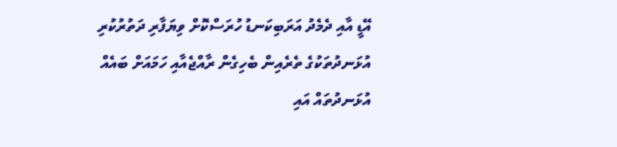އޭޑީ އާއި ދެމެދު އަރަބިކަނޑު ހުރަސްކޮށް ވިޔަފާރި ދަތުރުކުރި އުޅަނދުތަކުގެ ތެރެއިން ބެހިގެން ރާއްޖެއާއި ހަމައަށް ބައެއް އުޅަނދުތައް އައި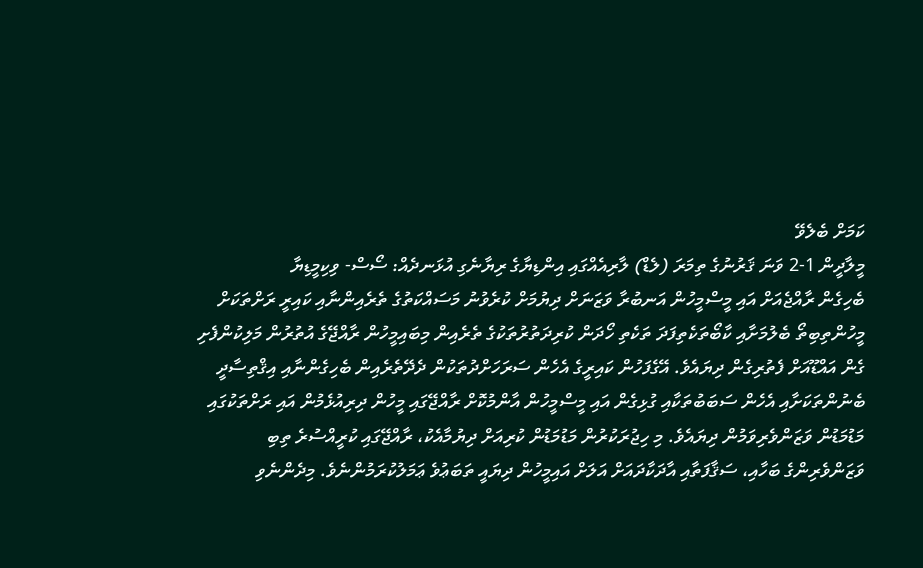ކަމަށް ބެލެވޭ
މީލާދީން 1-2 ވަނަ ޤަރުނުގެ ތިމަރަ (ލެޑް) ލާރިއެއްގައި އިންޑިޔާގެ ރިޔާނެގި އުޅަނދެއް: ސޯސް- ވިކިމީޑިޔާ
ބެހިގެން ރާއްޖެއަށް އައި މީސްމީހުން އަނބުރާ ވަޒަނަށް ދިޔުމަށް ކުރެވުނު މަސައްކަތުގެ ތެރެއިންނާއި ކައިރީ ރަށްތަކަށް މީހުންތިބިތޯ ބެލުމަށާއި ކާބޯތަކެތިފަދަ ތަކެތި ހޯދަން ކުރިދަތުރުތަކުގެ ތެރެއިން މިބައިމީހުން ރާއްޖޭގެ އުތުރުން މަލިކުންފެށި ގެން އައްޑޫއަށް ފެތުރިގެން ދިޔައެވެ. އޭގެފަހުން ކައިރީގެ އެހެން ސަރަހަށްދުތަކުން ދެދޭތެރެއިން ބެހިގެންނާއި އިޤްތިސާދީ ބެނުންތަކަށާއި އެހެން ސަބަބުތަކާއި ގުޅިގެން އައި މީސްމީހުން އާންމުކޮށް ރާއްޖޭގައި މީހުން ދިރިއުޅެމުން އައި ރަށްތަކުގައި މަޑުމަޑުން ވަޒަންވެރިވަމުން ދިޔައެވެ. މި ހިޖުރަކުރުން މަޑުމަޑުން ކުރިއަށް ދިޔުމާއެކު، ރާއްޖޭގައި ކުރީއްސުރެ ތިބި ވަޒަންވެރިންގެ ބަހާއި، ސަޤާފަތާއި އާދަކާދައަށް އަލަށް އައިމީހުން ދިޔައީ ތަބަޢުވެ ޢަމަލުކުރަމުންނެވެ. މިދެންނެވި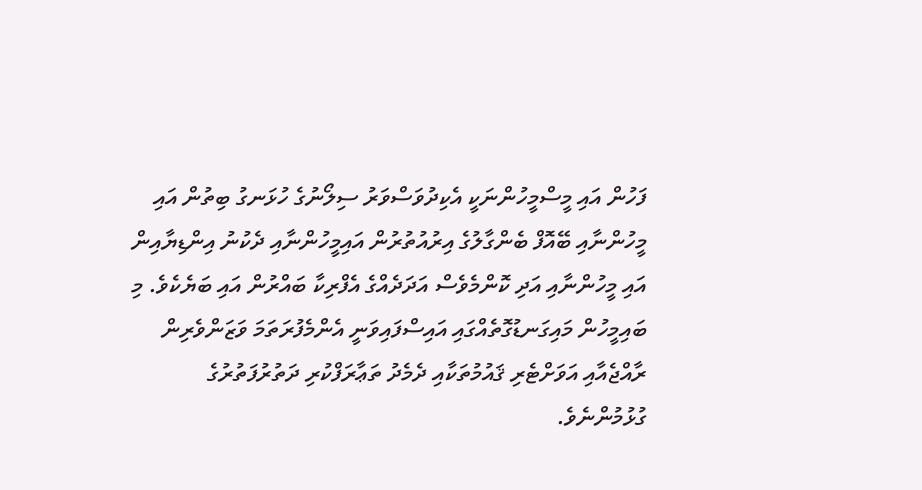ފަހުން އައި މީސްމީހުންނަކީ އެކިދުވަސްވަރު ސިލޯނުގެ ހުޅަނގު ބިތުން އައި މީހުންނާއި ބޭއޮފް ބެންގާލުގެ އިރުއުތުރުން އައިމީހުންނާއި ދެކުނު އިންޑިޔާއިން އައި މީހުންނާއި އަދި ކޮންމެވެސް އަދަދެއްގެ އެފްރިކާ ބައްރުން އައި ބަޔެކެވެ. މި ބައިމީހުން މައިގަނޑުގޮތެއްގައި އައިސްފައިވަނީ އެންމެފުރަތަމަ ވަޒަންވެރިން ރާއްޖެއާއި އަވަށްޓެރި ޤައުމުތަކާއި ދެމެދު ތަޢާރަފްކުރި ދަތުރުފަތުރުގެ ގުޅުމުންނެވެ.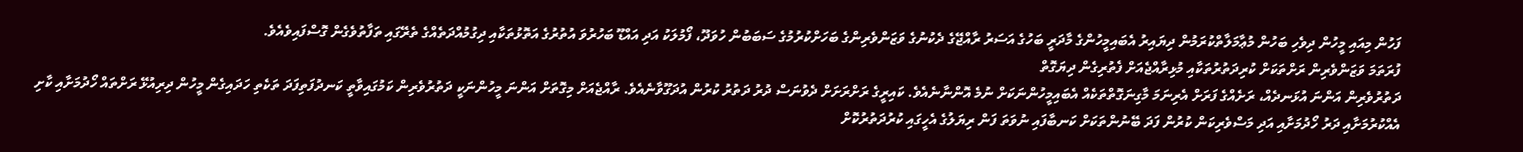ފަހުން މިއައި މީހުން ދިވެހި ބަހުން މުޢާމަލާތްކުރަމުން ދިޔައިރު އެބައިމީހުންގެ މާދަރީ ބަހުގެ އަސަރު ރާއްޖޭގެ ދެކުނުގެ ވަޒަންވެރިންގެ ބަހަށްކުރުމުގެ ސަބަބުން ހުވަދޫ، ފޯމުލަކު އަދި އައްޑޫ ބަހުރުވަ އުތުރުގެ އަތޮޅުތަކާއި ދިގުމުއްދަތެއްގެ ތެރޭގައި ތަފާތުވެގެން ގޮސްފައިވެއެވެ.
ފުރަތަމަ ވަޒަންވެރިން ރަށްތަކަށް ކުރިދަތުރުތަކާއި މުޅިރާއްޖެއަށް ފެތުރިގެން ދިޔަގޮތް
ދަތުރުވެރިން އަންނަ އުޅަނދެއް، ރަށެއްގެ ފަރަށް އެރިނަމަ މާގިނަގޮތްތަކެއް އެބައިމީހުންނަކަށް ނުމެ އޮންނާނެއެވެ. ކައިރީގެ ރަށްރަށަށް ދެވުނަސް ދުރު ދަތުރު ކުރުން އުދަގޫވާނެއެވެ. ރާއްޖެއަށް މިގޮތަށް އަންނަ މީހުންނަކީ ދަތުރުވެރިން ކަމުގައިވާތީ ކަނދުފަތިފަދަ ތަކެތި ހަދައިގެން މީހުން ދިރިއުޅޭ ރަށްތައް ހޯދުމަށާއި ކާށި އެއްކުރުމަށާއި ދަރު ހޯދުމަށާއި އަދި މަސްވެރިކަން ކުރުން ފަދަ ބޭނުންތަކަށް ކަނބާފައި ނުވަތަ ފަން ރިޔަލުގެ އެހީގައި ކުރުދަތުރުކޮށް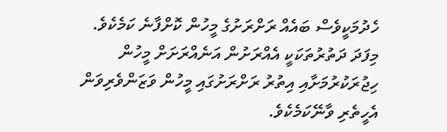ހެދުމަކީވެސް ބައެއް ރަށްރަށުގެ މީހުން ކޮށްފާނެ ކަމެކެވެ. މިފަދަ ދަތުރުތަކަކީ އެއްރަށުން އަނެއްރަށަށް މީހުން ހިޖުރަކުރުމަށާއި އިތުރު ރަށްރަށުގައި މީހުން ވަޒަންވެރިވަން އެހީތެރި ވާނޭކަމެކެވެ.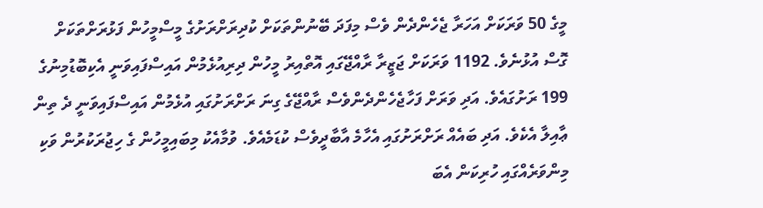މީގެ 50 ވަރަކަށް އަހަރާ ޖެހެންދެން ވެސް މިފަދަ ބޭނުންތަކަށް ކުދިރަށްރަށުގެ މީސްމީހުން ފަޅުރަށްތަކަށް ގޮސް އުޅުނެވެ. 1192 ވަރަކަށް ޖަޒީރާ ރާއްޖޭގައި އޮތްއިރު މީހުން ދިރިއުޅެމުން އައިސްފައިވަނީ އެކިބޮޑުމިނުގެ 199 ރަށުގައެވެ. އަދި ވަރަށް ފަހާޖެހެންދެންވެސް ރާއްޖޭގެ ގިނަ ރަށްރަށުގައި އުޅެމުން އައިސްފައިވަނީ ދެ ތިން ޢާއިލާ އެކެވެ. އަދި ބައެއް ރަށްރަށުގައި އެހާމެ އާބާދީވެސް ކުޑަމެއެވެ. ވުމާއެކު މިބައިމީހުން ގެ ހިޖުރަކުރުން ވަކި މިންވަރެއްގައި ހުރިކަން އެބަ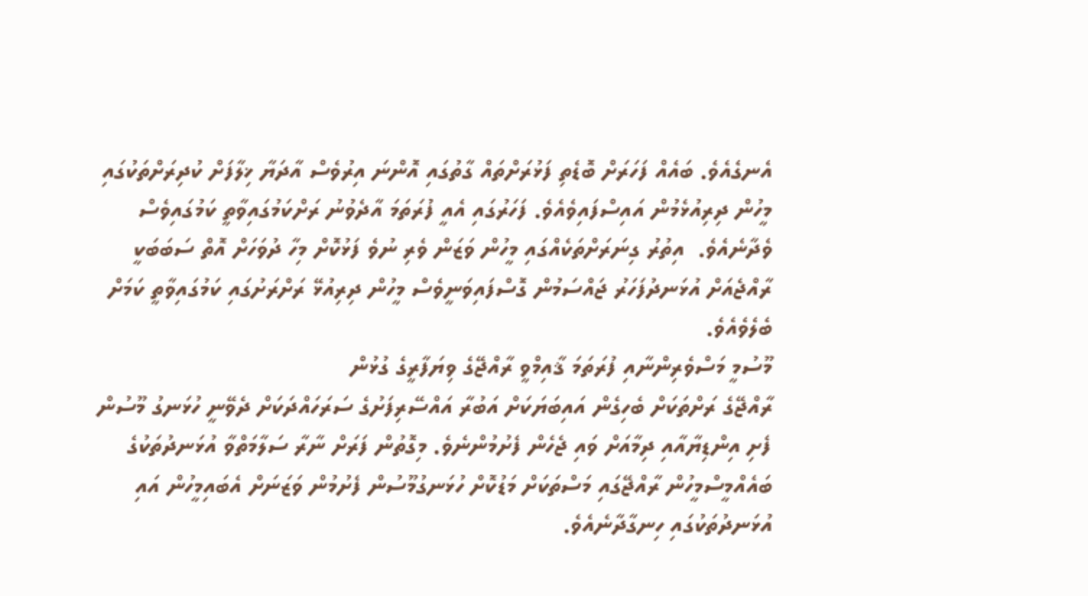އެނގެއެވެ. ބައެއް ފަހަރަށް ބޮޑެތި ފަޅުރަށްތައް ގާތުގައި އޮންނަ އިރުވެސް އާދަޔާ ޚިލާފަށް ކުދިރަށްތަކުގައި މީހުން ދިރިއުޅެމުން އައިސްފައިވެއެވެ. ފަހަރުގައި އެއީ ފުރަތަމަ އާދެވުނު ރަށްކަމުގައިވާތީ ކަމުގައިވެސް ވެދާނެއެވެ.  އިތުރު ގިނަރަށްތަކެއްގައި މީހުން ވަޒަން ވެރި ނުވެ ފަޅުކޮށް މިހާ ދުވަހަށް އޮތް ސަބަބަކީ ރާއްޖެއަށް އުޅަނދުފަހަރު ޖައްސަމުން ގޮސްފައިވަނީވެސް މީހުން ދިރިއުޅޭ ރަށްރަށުގައި ކަމުގައިވާތީ ކަމަށް ބެލެވެއެވެ.
މޫސުމީ މަސްވެރިންނާއި ފުރަތަމަ ޤާއިމްވީ ރާއްޖޭގެ ވިޔަފާރީގެ ގުޅުން
ރާއްޖޭގެ ރަށްތަކަށް ބެހިގެން އައިބަޔަކަށް އަބުރާ އައްސޭރިފަށުގެ ސަރަހައްދަކަށް ދެވޭނީ ހުޅަނގު މޫސުން ފެށި އިންޑިޔާއާއި ދިމާއަށް ވައި ޖެހެން ފެށުމުންނެވެ. މިގޮތުން ފަރަށް ނާރާ ސަލާމަތްވާ އުޅަނދުތަކުގެ ބައެއްމީސްމީހުން ރާއްޖޭގައި މަސްތަކަށް މަޑުކޮށް ހުޅަނގުމޫސުން ފެށުމުން ވަޒަނަށް އެބައިމީހުން އައި އުޅަނދުތަކުގައި ހިނގާދާނެއެވެ.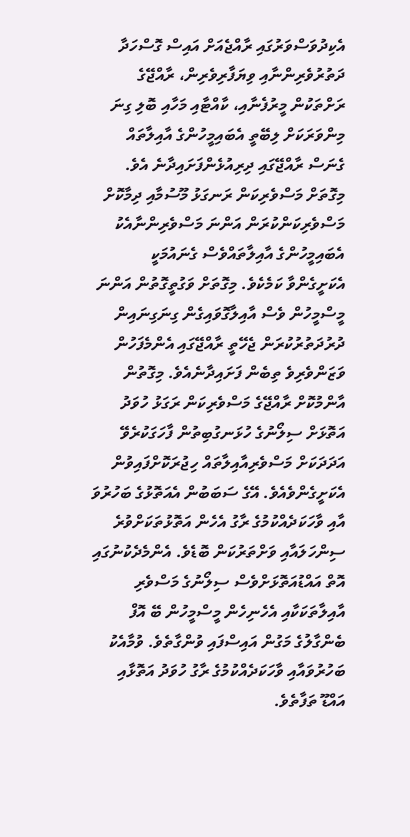އެކިދުވަސްވަރުގައި ރާއްޖެއަށް އައިސް ގޮސްހަދާ ދަތުރުވެރިންނާއި ވިޔަފާރިވެރިން، ރާއްޖޭގެ ރަށްތަކުން މީރުފެނާއި، ކާއްޓާއި މަހާއި ބޮލި ގިނަ މިންވަރަކަށް ލިބޭތީ އެބައިމީހުންގެ އާއިލާތައް ގެނަސް ރާއްޖޭގައި ދިރިއުޅެންފަށައިދާނެ އެވެ. މިގޮތަށް މަސްވެރިކަން ރަނގަޅު މޫސުމާއި ދިމާކޮށް މަސްވެރިކަންކުރަން އަންނަ މަސްވެރިންނާއެކު އެބައިމީހުންގެ އާއިލާތައްވެސް ގެނައުމަކީ އެކަށީގެންވާ ކަމެކެވެ. މިގޮތަށް ވަގުތީގޮތުން އަންނަ މީސްމީހުން ވެސް އާއިލާގޮވައިގެން ގިނަގިނައިން ދުރުދަތުރުކުރަން ޖެހޭތީ ރާއްޖޭގައި އެންމެފަހުން ވަޒަންވެރިވެ ތިބެން ފަށައިދާނެއެވެ. މިގޮތުން އާންމުކޮށް ރާއްޖޭގެ މަސްވެރިކަން ރަގަޅު ހުވަދު އަތޮޅަށް ސިލޯނުގެ ހުޅަނގުބިތުން ފާހަގަކުރެވޭ އަދަދަކަށް މަސްވެރިއާއިލާތައް ހިޖުރަކޮށްފައިވުން އެކަށީގެންވެއެވެ. އޭގެ ސަބަބުން އެއަތޮޅުގެ ބަހުރުވަ އާއި ވާހަކަދެއްކުމުގެ ރާގު އެހެން އަތޮޅުތަކަށްވުރެ ސިންހަލައާއި ވަށްތަރުކަން ބޮޑެވެ. އެންމެދެކުނުގައި އޮތް އައްޑުއަތޮޅަށްވެސް ސިލޯނުގެ މަސްވެރި އާއިލާތަކަކާއި އެހެނިހެން މީސްމީހުން ބޭ އޮފް ބެންގާލުގެ މަގުން އައިސްފައި ވުންގާތެވެ. ވުމާއެކު ބަހުރުވައާއި ވާހަކަދެއްކުމުގެ ރާގު ހުވަދު އަތޮޅާއި އައްޑޫ ތަފާތެވެ.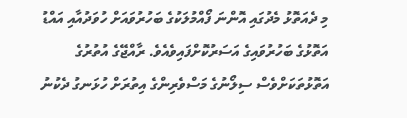މި ދެއަތޮޅު މެދުގައި އޮންނަ ފޯއްމުލަކުގެ ބަހުރުވައަށް ހުވަދުއާއި އައްޑު އަތޮޅުގެ ބަހުރުވައިގެ އަސަރުކޮށްފައިވެއެވެ. ރާއްޖޭގެ އުތުރުގެ އަތޮޅުތަކަށްވެސް ސިލޯނުގެ މަސްވެރިންގެ އިތުރަށް ހުޅަނގު ދެކުނު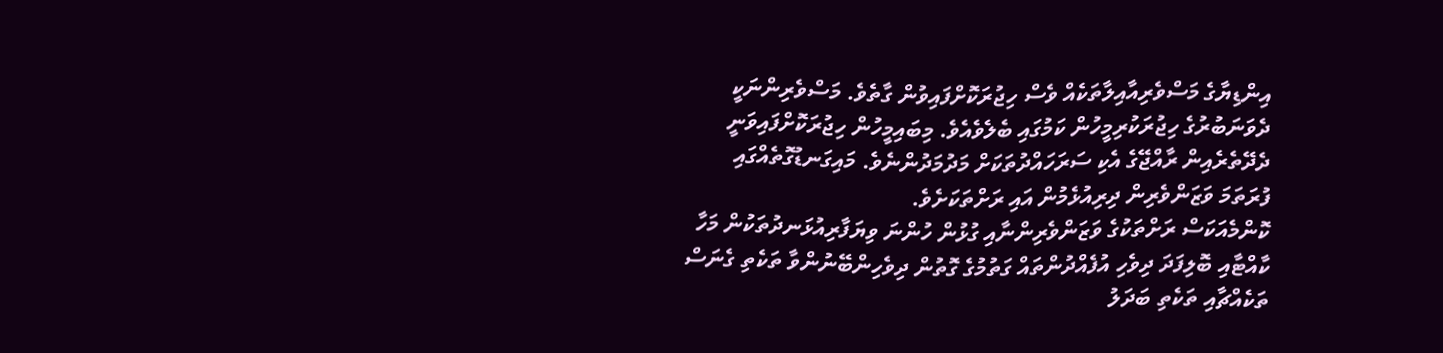އިންޑިޔާގެ މަސްވެރިއާއިލާތަކެއް ވެސް ހިޖުރަކޮށްފައިވުން ގާތެވެ. މަސްވެރިންނަކީ ދެވަނަބުރުގެ ހިޖުރަކުރިމީހުން ކަމުގައި ބެލެވެއެވެ. މިބައިމީހުން ހިޖުރަކޮށްފައިވަނީ ދެދޭތެރެއިން ރާއްޖޭގެ އެކި ސަރަހައްދުތަކަށް މަދުމަދުންނެވެ. މައިގަނޑުގޮތެއްގައި ފުރަތަމަ ވަޒަންވެރިން ދިރިއުޅެމުން އައި ރަށްތަކަށެވެ.
ކޮންމެއަކަސް ރަށްތަކުގެ ވަޒަންވެރިންނާއި ގުޅުން ހުންނަ ވިޔަފާރިއުޅަނދުތަކުން މަހާ ކާއްޓާއި ބޮލިފަދަ ދިވެހި އުފެއްދުންތައް ގަތުމުގެ ގޮތުން ދިވެހިންބޭނުންވާ ތަކެތި ގެނަސް ތަކެއްޗާއި ތަކެތި ބަދަލު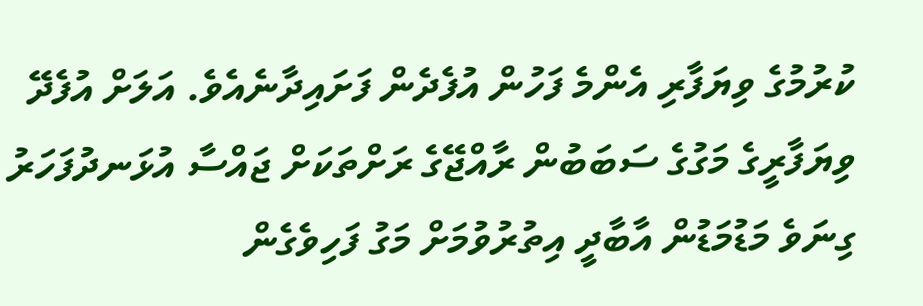ކުރުމުގެ ވިޔަފާރި އެންމެ ފަހުން އުފެދެން ފަށައިދާނެއެވެ. އަލަށް އުފެދޭ ވިޔަފާރީގެ މަގުގެ ސަބަބުން ރާއްޖޭގެ ރަށްތަކަށް ޖައްސާ އުޅަނދުފަހަރު ގިނަވެ މަޑުމަޑުން އާބާދީ އިތުރުވުމަށް މަގު ފަހިވެގެން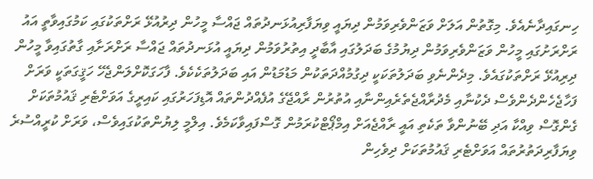ހިނގައިދާނެއެވެ. މިގޮތުން އަލަށް ވަޒަންވެރިވަމުން ދިޔައީ ވިޔަފާރިއުޅަނދުތައް ޖައްސާ މީހުން ދިރުއުޅޭ ރަށްތަކުގައި ކަމުގައިވާތީ އައު ރަށްރަށުގައި މީހުން ވަޒަންވެރިވަމުން ދިޔުމުގެ ބަދަލުގައި އާބާދީ އިތުރުވަމުން ދިޔައީ އުޅަނދުތައް ޖައްސާ ރަށްރަށާއި ގާތުގައިވާ މީހުން ދިރިއުޅޭ ރަށްތަކުގައެވެ. މިދެންނެވި ބަދަލުތަކަކީ ދިގުމުއްދަތަކުން މަޑުމަޑުން އައި ބަދަލުތަކެކެވެ. ފާހަގަކޮށްލަންޖެހޭ ހަޤީގަތަކީ ވަރަށް ފަހާޖެހެންދެންވެސް ދެކުނާއި މެދުރާއްޖެތެރެއިންނާއި އުތުރުން ރާއްޖޭގެ އުފެއްދުންތައް އޮޑިފަހަރުގައި ކައިރީގެ އަވަށްޓެރި ޤައުމުތަކަށް ގެންގޮސް ވިއްކާ އަދި ބޭނުންވާ ތަކެތި އައީ ރާއްޖެއަށް އިމްޕޯޓްކުރަމުން ގޮސްފައިވާކަމެވެ. އިލްމީ ލިޔުންތަކުގައިވެސް، ވަރަށް ކުރީއްސުރެ ވިޔަފާރިދަތުރުތައް އަވަށްޓެރި ޤައުމުތަކަށް ދިވެހިން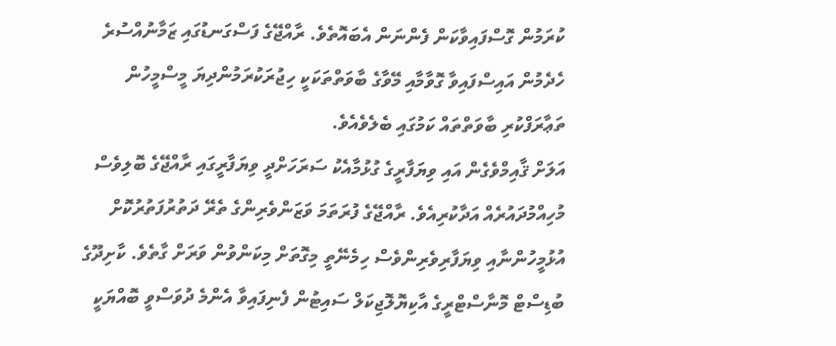ކުރަމުން ގޮސްފައިވާކަން ފެންނަން އެބައޮތެވެ. ރާއްޖޭގެ ފަސްގަނޑުގައި ޒަމާނުއްސުރެ ހެދެމުން އައިސްފައިވާ ގޮވާމާއި މޭވާގެ ބާވަތްތަކަކީ ހިޖުރަކުރަމުންދިޔަ މީސްމީހުން ތަޢާރަފްކުރި ބާވަތްތައް ކަމުގައި ބެލެވެއެވެ.
އަލަށް ޤާއިމްވެގެން އައި ވިޔަފާރީގެ ގުޅުމާއެކު ސަރަހަށްދީ ވިޔަފާރީގައި ރާއްޖޭގެ ބޮލިވެސް މުހިއްމުދައުރެއް އަދާކުރިއެވެ. ރާއްޖޭގެ ފުރަތަމަ ވަޒަންވެރިންގެ ތެރޭ ދަތުރުފަތުރުކޮށް އުޅުމީހުންނާއި ވިޔަފާރިވެރިންވެސް ހިމެނޭތީ މިގޮތަށް މިކަންވުން ވަރަށް ގާތެވެ. ކާށިދޫގެ ބުޑިސްޓް މޮނާސްޓްރީގެ އާކިޔޮލޮޖިކަލް ސައިޓުން ފެނިފައިވާ އެންމެ ދުވަސްވީ ބޮއްޔަކީ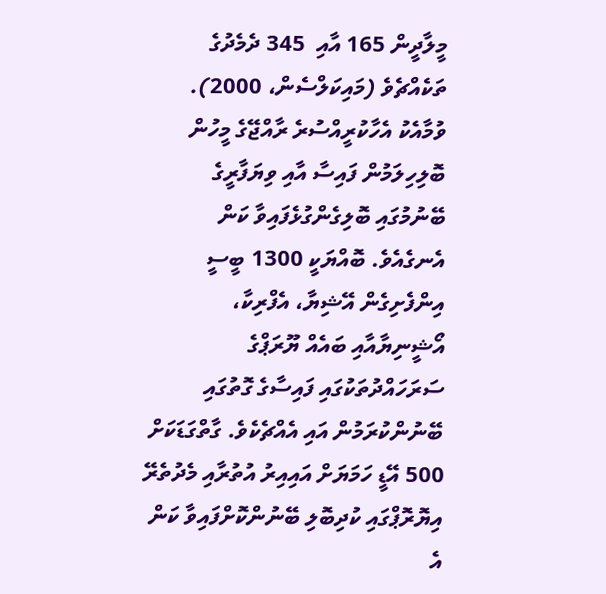މީލާދީން 165 އާއި  345 ދެމެދުގެ ތަކެއްޗެވެ (މައިކަލްސެން، 2000). ވުމާއެކު އެހާކުރީއްސުރެ ރާއްޖޭގެ މީހުން ބޮލިހިލަމުން ފައިސާ އާއި ވިޔަފާރީގެ ބޭނުމުގައި ބޮލިގެންގުޅެފައިވާ ކަން އެނގެއެވެ. ބޮއްޔަކީ 1300 ބީސީ އިންފެށިގެން އޭޝިޔާ، އެފްރިކާ، އޯޝީނިޔާއާއި ބައެއް ޔޫރަޕްގެ ސަރަހައްދުތަކުގައި ފައިސާގެ ގޮތުގައި ބޭނުންކުރަމުން އައި އެއްޗެކެވެ. ގާތްގަޑަކަށް 500 އޭޑީ ހަމަޔަށް އައިއިރު އުތުރާއި މެދުތެރޭ އިޔޮރޮޕްގައި ކުދިބޮލި ބޭނުންކޮށްފައިވާ ކަން އެ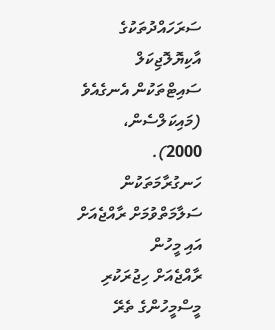ސަރަހައްދުތަކުގެ އާކިޔޮލޮޖިކަލް ސައިޓްތަކުން އެނގެއެވެ (މައިކަލްސެން، 2000).
ހަނގުރާމަތަކުން ސަލާމަތްވުމަށް ރާއްޖެއަށް އައި މީހުން
ރާއްޖެއަށް ހިޖުރަކުރި މީސްމީހުންގެ ތެރޭ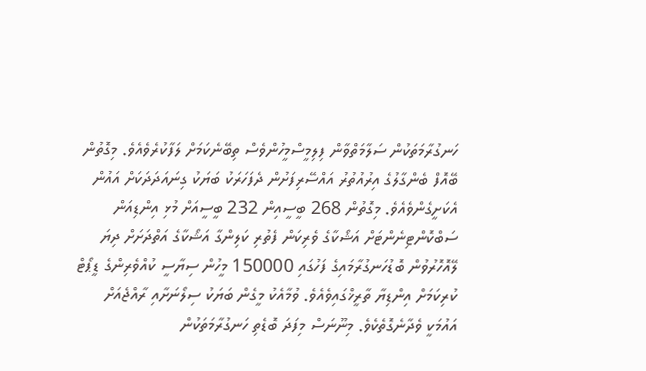ހަނގުރާމަތަކުން ސަލާމަތްވާން ފިލިމީސްމީހުންވެސް ތިބޭނެކަމަށް ލަފާކުރެވެއެވެ. މިގޮތުން ބޭއޮފް ބެންގާލުގެ އިރުއުތުރު އައްސޭރިފަށުން ދެފަހަރަކު ބަޔަކު ގިނައަދަދަކަށް އައުން އެކަށީގެންވެއެވެ. މިގޮތުން 268 ބީސީއިން 232 ބީސީއަށް މުޅި އިންޑިއަން ސަބްކޮންޓިނެންޓަށް އަޝޯކާގެ ވެރިކަން ފެތުރި ކަލިންގާ އަޝޯކާގެ އަތްދަށަށް ދިޔަ ލޭއޮހޮރުވުން ބޮޑުހަނގުރާމައިގެ ފަހުގައި 150000 މީހުން ސިޔާސީ ކުއްވެރިންގެ ޑީޕޯޓް ކުރިކަމަށް އިންޑިޔާ ތާރީޚްގައިވެއެވެ. ވުމާއެކު މީގެން ބަޔަކު ސިލޯނަށާއި ރާއްޖެއަށް އައުމަކީ ވެދާނެގޮތެކެވެ. މިނޫނަސް މިފަދަ ބޮޑެތި ހަނގުރާމަތަކުން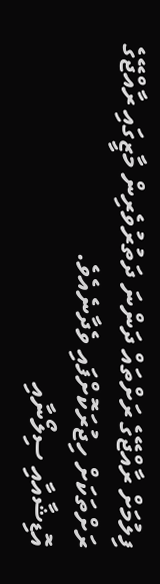ފިލުމަށް ރާއްޖޭގެ ރަށްތައް ދަންނަ ދަތުރުވެރިން މާޒީގައި ރާއްޖޭގެ ރަށްތަކަށް ހިޖުރަކޮށްފައި ވެދާނެއެވެ.
އޮޑިޝާއާއި ސިލޯނާއި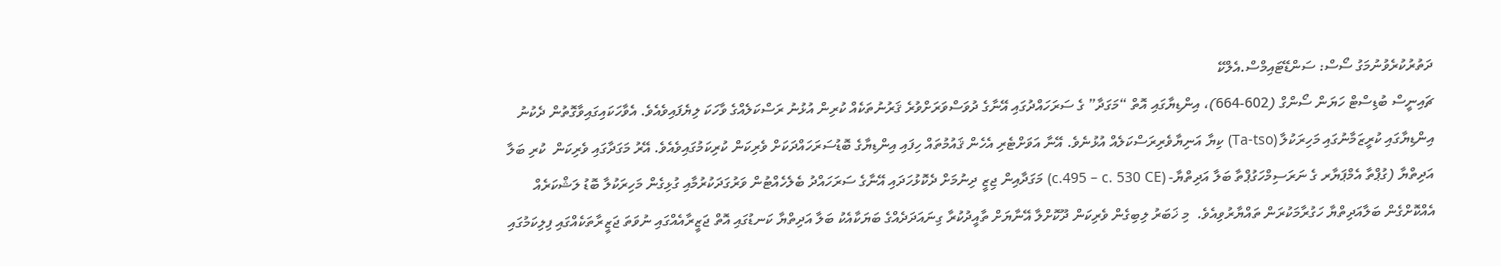ދަތުރުކުރެވުނުމަގު ސޯސް: ސަންޑޭޓައިމްސް.އެލްކޭ
ޗައިނީސް ބުޑިސްޓް ހަޔަން ސޯންގް (602-664)، އިންޑިޔާގައި އޮތް “މަގަދާ” ގެ ސަރަހައްދުގައި އޭނާގެ ދުވަސްވަރަށްވުރެ ޤަރުނުތަކެއް ކުރިން އުޅުނު ރަސްކަލެއްގެ ވާހަކަ ލިޔެފައިވެއެވެ. އެވާހަކައިގައިވާގޮތުން ދެކުނު އިންޑިޔާގައި ކުރީޒަމާނުގައި މަހިރަކުލާ (Ta-tso) ކިޔާ އަނިޔާވެރިރަސްކަލެއް އުޅުނެވެ. އޭނާ އަވަށްޓެރި އެހެން ޤައުމުތައް ހިފައި އިންޑިޔާގެ ބޮޑުސަރަހައްދަކަށް ވެރިކަން ކުރިކަމުގައިވެއެވެ. އޭރު މަގަދާގައި ވެރިކަން  ކުރި ބަލާ އަދިތްޔާ (ގުޕްތާ އެމްޕަޔާރ ގެ ނަރަސިމްހަގުޕްތާ ބަލާ އަދިތްޔާ- (c.495 – c. 530 CE) މަގަދާއިން ޖިޒީ ދިނުމަށް ދެކޮޅުހަދައި އޭނާގެ ސަރަހައްދު ބެލެހެއްޓުން ވަރުގަދަކުރުމާއި ގުޅިގެން މަހިރަކުލާ ބޮޑު ލަޝްކަރެއް އެއްކޮށްގެން ބަލާއަދިތްޔާ ހަގުރާމަކުރަން ތައްޔާރުވިއެވެ.  މި ޚަބަރު ލިބިގެން ވެރިކަން ދޫކޮށްލާ އޭނާޔަށް ތާއީދުކުރާ ގިނައަދަދެއްގެ ބަޔަކާއެކު ބަލާ އަދިތްޔާ ކަނޑުގައި އޮތް ޖަޒީރާއެއްގައި ނުވަތަ ޖަޒީރާތަކެއްގައި ފިލިކަމުގައި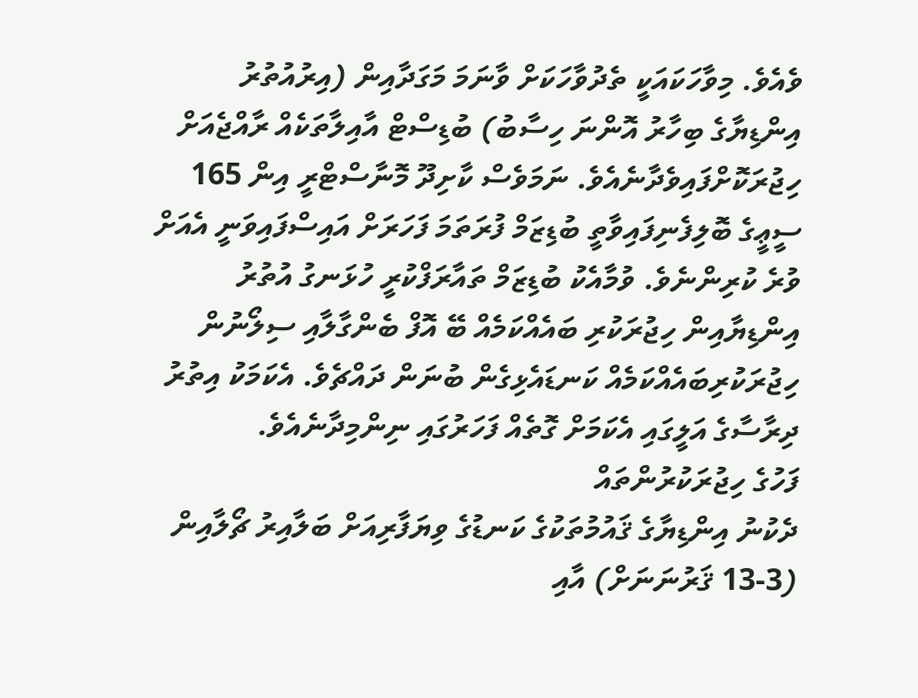ވެއެވެ. މިވާހަކައަކީ ތެދުވާހަކަށް ވާނަމަ މަގަދާއިން (އިރުއުތުރު އިންޑިޔާގެ ބިހާރު އޮންނަ ހިސާބު) ބުޑިސްޓް އާއިލާތަކެއް ރާއްޖެއަށް ހިޖުރަކޮށްފައިވެދާނެއެވެ. ނަމަވެސް ކާށިދޫ މޮނާސްޓްރީ އިން 165 ސީޢީގެ ބޮލިފެނިފައިވާތީ ބުޑިޒަމް ފުރަތަމަ ފަހަރަށް އައިސްފައިވަނީ އެއަށް ވުރެ ކުރިންނެވެ. ވުމާއެކު ބުޑިޒަމް ތައާރަފްކުރީ ހުޅަނގު އުތުރު އިންޑިޔާއިން ހިޖުރަކުރި ބައެއްކަމެއް ބޭ އޮފް ބެންގާލާއި ސިލޯނުން ހިޖުރަކުރިބައެއްކަމެއް ކަނޑައެޅިގެން ބުނަން ދައްޗެވެ. އެކަމަކު އިތުރު ދިރާސާގެ އަލީގައި އެކަމަށް ގޮތެއް ފަހަރުގައި ނިންމިދާނެއެވެ.
ފަހުގެ ހިޖުރަކުރުންތައް
ދެކުނު އިންޑިޔާގެ ޤައުމުތަކުގެ ކަނޑުގެ ވިޔަފާރިއަށް ބަލާއިރު ޗޯލާއިން (3-13 ޤަރުނަނަށް) އާއި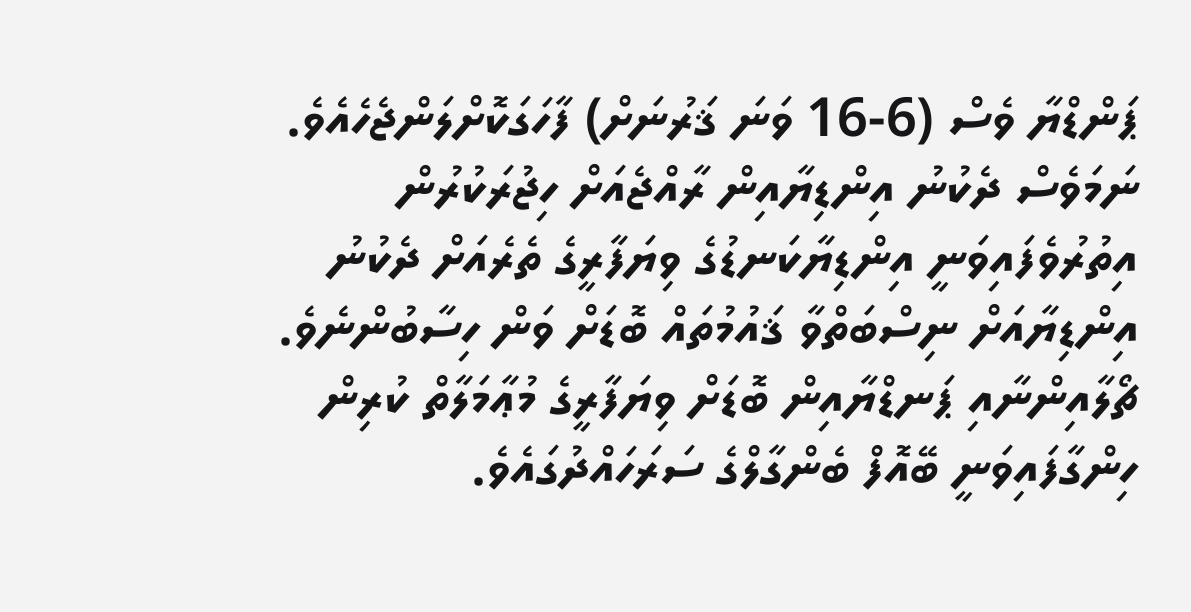ޕަންޑްޔާ ވެސް (6-16 ވަނަ ޤަރުނަށް) ފާހަގަކޮށްލަންޖެހެއެވެ. ނަމަވެސް ދެކުނު އިންޑިޔާއިން ރާއްޖެއަށް ހިޖުރަކުރުން އިތުރުވެފައިވަނީ އިންޑިޔާކަނޑުގެ ވިޔަފާރީގެ ތެރެއަށް ދެކުނު އިންޑިޔާއަށް ނިސްބަތްވާ ޤައުމުތައް ބޮޑަށް ވަން ހިސާބުންނެވެ. ޗޯލާއިންނާއި ޕަނޑްޔާއިން ބޮޑަށް ވިޔަފާރީގެ މުޢާމަލާތް ކުރިން ހިންގާފައިވަނީ ބޭއޮފް ބެންގާލްގެ ސަރަހައްދުގައެވެ.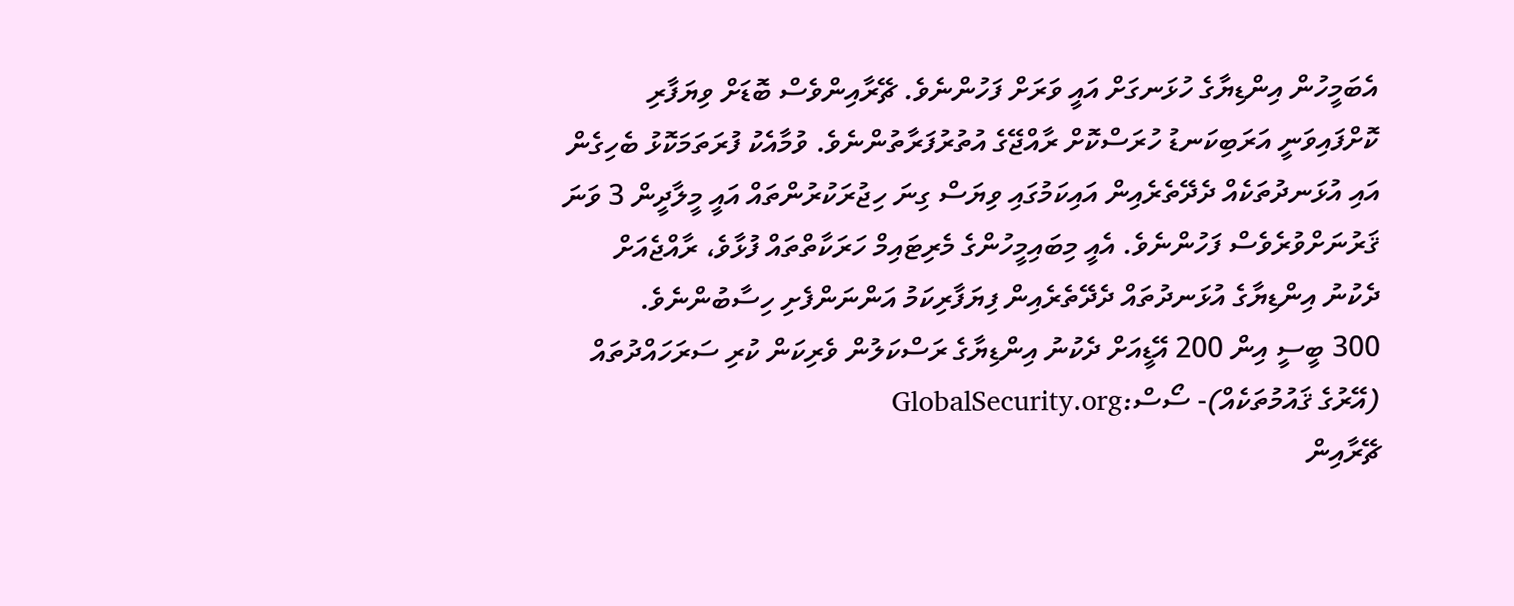އެބަމީހުން އިންޑިޔާގެ ހުޅަނގަށް އައީ ވަރަށް ފަހުންނެވެ. ޗޭރާއިންވެސް ބޮޑަށް ވިޔަފާރި ކޮށްފައިވަނީ އަރަބިކަނޑު ހުރަސްކޮށް ރާއްޖޭގެ އުތުރުފަރާތުންނެވެ. ވުމާއެކު ފުރަތަމަކޮޅު ބެހިގެން އައި އުޅަނދުތަކެއް ދެދޭތެރެއިން އައިކަމުގައި ވިޔަސް ގިނަ ހިޖުރަކުރުންތައް އައީ މީލާދީން 3 ވަނަ ޤަރުނަށްވުރެވެސް ފަހުންނެވެ. އެއީ މިބައިމީހުންގެ މެރިޓައިމް ހަރަކާތްތައް ފުޅާވެ، ރާއްޖެއަށް ދެކުނު އިންޑިޔާގެ އުޅަނދުތައް ދެދޭތެރެއިން ފިޔަފާރިކަމު އަންނަންފެށި ހިސާބުންނެވެ.
300 ބީސީ އިން 200 އޭޑީއަށް ދެކުނު އިންޑިޔާގެ ރަސްކަލުން ވެރިކަން ކުރި ސަރަހައްދުތައް (އޭރުގެ ޤައުމުތަކެއް)- ސޯސް:GlobalSecurity.org
ޗޭރާއިން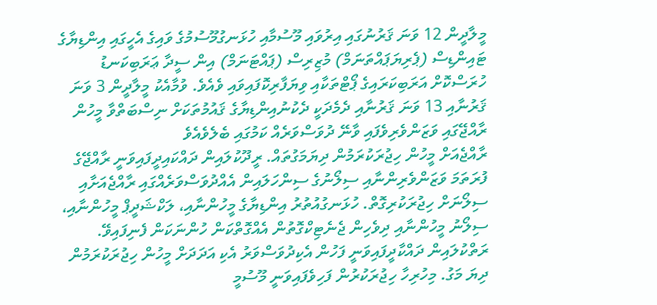މީލާދީން 12 ވަނަ ޤަރުނުގައި އިރުވައި މޫސުމާއި ހުޅަނގުމޫސުމުގެ ވައިގެ އެހީގައި އިންޑިޔާގެ ޓައިންޑިސް (ޕެރިޔަޕައްތަނަމް) މުޒިރިސް (ޕައްޓަނަމް) އިން ސީދާ ޢަރަބިކަނޑު ހުރަސްކޮށް އަރަބިކަރައިގެ ޕޯޓްތަކާއި ވިޔަފާރިކޮފައިވައި ވެއެވެ. ވުމާއެކު މީލާދީން 3 ވަނަ ޤަރުނާއި 13 ވަނަ ޤަރުނާއި ދެމެދަކީ ދެކުނުއިންޑިޔާގެ ޤައުމުތަކަށް ނިސްބަތްވާ މީހުން ރާއްޖޭގައި ވަޒަންވެރިވެފައި ވާނޭ ދުވަސްވަރެއް ކަމުގައި ބެލެވެއެވެ
ރާއްޖެއަށް މީހުން ހިޖުރަކުރަމުން ދިޔަމަގުތައް. ރީދޫކުލައިން ދައްކައިދީފައިވަނީ ރާއްޖޭގެ ފުރަތަމަ ވަޒަންވެރިންނާއި ސިލޯނުގެ ސިންހަލައިން އެއްދުވަސްވަރެއްގައި ރާއްޖެއަށާއި ސިލޯނަށް ހިޖުރަކުރިގޮތް. ހުޅަނގުއުތުރު އިންޑިޔާގެ މީހުންނާއި، ލަކްޝަދީޕް މީހުންނާއި، ސިލޯނު މީހުންނާއި ދިވެހިން ޖެނެޓިކްގޮތުން އެއްގޮތްކަން ހުންނަކަން ފެނިފައިވޭ. ރަތްކުލައިން ދައްކާދީފައިވަނީ ފަހުން އެކިދުވަސްވަރު އެކި އަދަދަށް މީހުން ހިޖުރަކުރަމުން ދިޔަ މަގު. މިހުރިހާ ހިޖުރަކުރުން ފަހިވެފައިވަނީ މޫސުމީ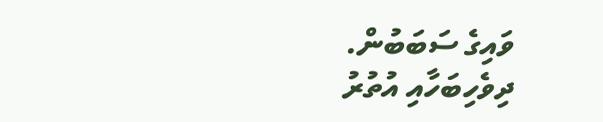ވައިގެ ސަބަބުން.
ދިވެހިބަހާއި އުތުރު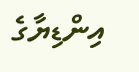އިންޑިޔާގެ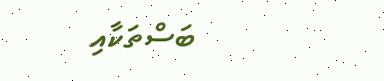ބަސްތަކާއި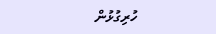ހުރިގުޅުން